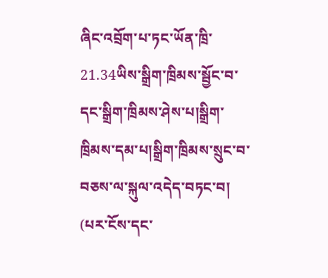ཞིང་འབྲོག་པ་ཏང་ཡོན་ཁྲི་21.34ཡིས་སྒྲིག་ཁྲིམས་སྦྱོང་བ་དང་སྒྲིག་ཁྲིམས་ཤེས་པ།སྒྲིག་ཁྲིམས་དམ་པ།སྒྲིག་ཁྲིམས་སྲུང་བ་བཅས་ལ་སྐུལ་འདེད་བཏང་བ།
(པར་ངོས་དང་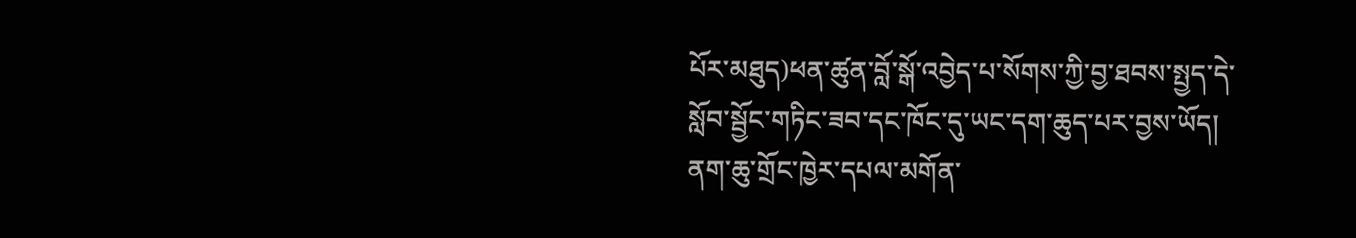པོར་མཐུད)ཕན་ཚུན་བློ་སྒོ་འབྱེད་པ་སོགས་ཀྱི་བྱ་ཐབས་སྤྱད་དེ་སློབ་སྦྱོང་གཏིང་ཟབ་དང་ཁོང་དུ་ཡང་དག་ཆུད་པར་བྱས་ཡོད། ནག་ཆུ་གྲོང་ཁྱེར་དཔལ་མགོན་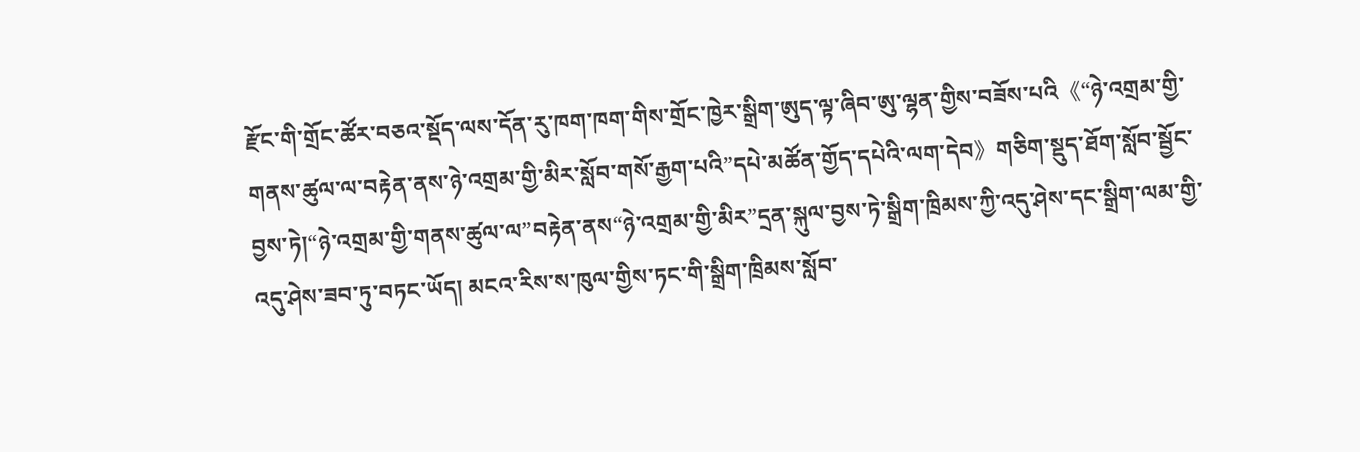རྫོང་གི་གྲོང་ཚོར་བཅའ་སྡོད་ལས་དོན་རུ་ཁག་ཁག་གིས་གྲོང་ཁྱེར་སྒྲིག་ཨུད་ལྟ་ཞིབ་ཨུ་ལྷན་གྱིས་བཟོས་པའི《“ཉེ་འགྲམ་གྱི་གནས་ཚུལ་ལ་བརྟེན་ནས་ཉེ་འགྲམ་གྱི་མིར་སློབ་གསོ་རྒྱག་པའི”དཔེ་མཚོན་གྱོད་དཔེའི་ལག་དེབ》གཅིག་སྡུད་ཐོག་སློབ་སྦྱོང་བྱས་ཏེ།“ཉེ་འགྲམ་གྱི་གནས་ཚུལ་ལ”བརྟེན་ནས“ཉེ་འགྲམ་གྱི་མིར”དྲན་སྐུལ་བྱས་ཏེ་སྒྲིག་ཁྲིམས་ཀྱི་འདུ་ཤེས་དང་སྒྲིག་ལམ་གྱི་འདུ་ཤེས་ཟབ་ཏུ་བཏང་ཡོད། མངའ་རིས་ས་ཁུལ་གྱིས་ཏང་གི་སྒྲིག་ཁྲིམས་སློབ་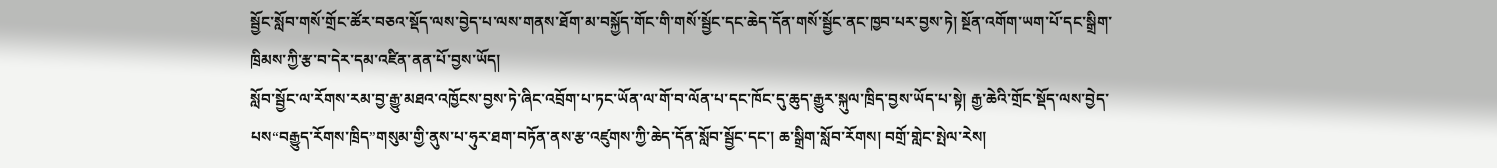སྦྱོང་སློབ་གསོ་གྲོང་ཚོར་བཅའ་སྡོད་ལས་བྱེད་པ་ལས་གནས་ཐོག་མ་བསྐྱོད་གོང་གི་གསོ་སྦྱོང་དང་ཆེད་དོན་གསོ་སྦྱོང་ནང་ཁྱབ་པར་བྱས་ཏེ། སྔོན་འགོག་ཡག་པོ་དང་སྒྲིག་ཁྲིམས་ཀྱི་རྩ་བ་དེར་དམ་འཛིན་ནན་པོ་བྱས་ཡོད།
སློབ་སྦྱོང་ལ་རོགས་རམ་བྱ་རྒྱུ་མཐའ་འཁྱོངས་བྱས་ཏེ་ཞིང་འབྲོག་པ་ཏང་ཡོན་ལ་གོ་བ་ལོན་པ་དང་ཁོང་དུ་ཆུད་རྒྱུར་སྐུལ་ཁྲིད་བྱས་ཡོད་པ་སྟེ། རྒྱ་ཆེའི་གྲོང་སྡོད་ལས་བྱེད་པས“བརྒྱུད་རོགས་ཁྲིད”གསུམ་གྱི་ནུས་པ་ཧུར་ཐག་བཏོན་ནས་རྩ་འཛུགས་ཀྱི་ཆེད་དོན་སློབ་སྦྱོང་དང་། ཆ་སྒྲིག་སློབ་རོགས། བགྲོ་གླེང་སྤེལ་རེས།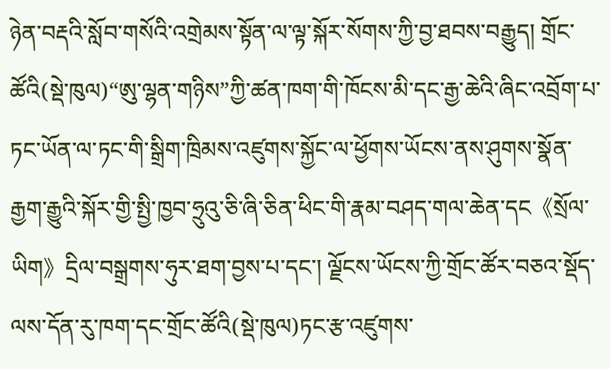ཉེན་བརྡའི་སློབ་གསོའི་འགྲེམས་སྟོན་ལ་ལྟ་སྐོར་སོགས་ཀྱི་བྱ་ཐབས་བརྒྱུད། གྲོང་ཚོའི(སྡེ་ཁུལ)“ཨུ་ལྷན་གཉིས”ཀྱི་ཚན་ཁག་གི་ཁོངས་མི་དང་རྒྱ་ཆེའི་ཞིང་འབྲོག་པ་ཏང་ཡོན་ལ་ཏང་གི་སྒྲིག་ཁྲིམས་འཛུགས་སྐྱོང་ལ་ཕྱོགས་ཡོངས་ནས་ཤུགས་སྣོན་རྒྱག་རྒྱུའི་སྐོར་གྱི་སྤྱི་ཁྱབ་ཧྲུའུ་ཅི་ཞི་ཅིན་ཕིང་གི་རྣམ་བཤད་གལ་ཆེན་དང《སྲོལ་ཡིག》དྲིལ་བསྒྲགས་ཧུར་ཐག་བྱས་པ་དང་། ལྗོངས་ཡོངས་ཀྱི་གྲོང་ཚོར་བཅའ་སྡོད་ལས་དོན་རུ་ཁག་དང་གྲོང་ཚོའི(སྡེ་ཁུལ)ཏང་རྩ་འཛུགས་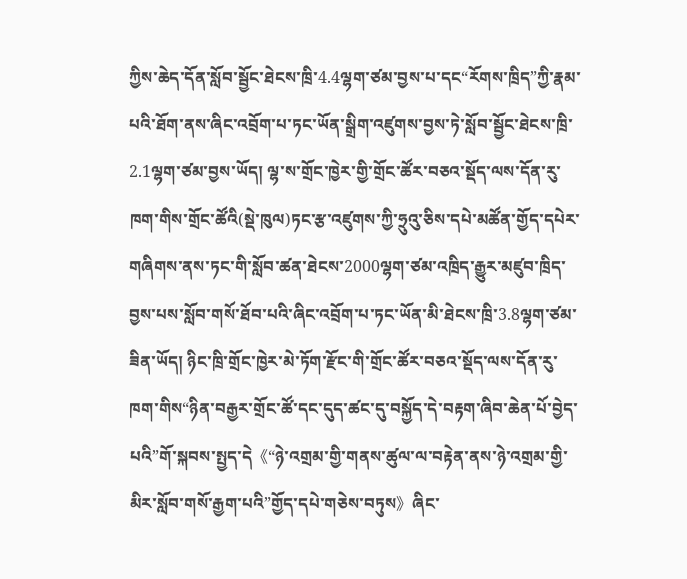ཀྱིས་ཆེད་དོན་སློབ་སྦྱོང་ཐེངས་ཁྲི་4.4ལྷག་ཙམ་བྱས་པ་དང“རོགས་ཁྲིད”ཀྱི་རྣམ་པའི་ཐོག་ནས་ཞིང་འབྲོག་པ་ཏང་ཡོན་སྒྲིག་འཛུགས་བྱས་ཏེ་སློབ་སྦྱོང་ཐེངས་ཁྲི་2.1ལྷག་ཙམ་བྱས་ཡོད། ལྷ་ས་གྲོང་ཁྱེར་གྱི་གྲོང་ཚོར་བཅའ་སྡོད་ལས་དོན་རུ་ཁག་གིས་གྲོང་ཚོའི(སྡེ་ཁུལ)ཏང་རྩ་འཛུགས་ཀྱི་ཧྲུའུ་ཅིས་དཔེ་མཚོན་གྱོད་དཔེར་གཞིགས་ནས་ཏང་གི་སློབ་ཚན་ཐེངས་2000ལྷག་ཙམ་འཁྲིད་རྒྱུར་མཛུབ་ཁྲིད་བྱས་པས་སློབ་གསོ་ཐོབ་པའི་ཞིང་འབྲོག་པ་ཏང་ཡོན་མི་ཐེངས་ཁྲི་3.8ལྷག་ཙམ་ཟིན་ཡོད། ཉིང་ཁྲི་གྲོང་ཁྱེར་མེ་ཏོག་རྫོང་གི་གྲོང་ཚོར་བཅའ་སྡོད་ལས་དོན་རུ་ཁག་གིས“ཉིན་བརྒྱར་གྲོང་ཚོ་དང་དུད་ཚང་དུ་བསྐྱོད་དེ་བརྟག་ཞིབ་ཆེན་པོ་བྱེད་པའི”གོ་སྐབས་སྤྱད་དེ《“ཉེ་འགྲམ་གྱི་གནས་ཚུལ་ལ་བརྟེན་ནས་ཉེ་འགྲམ་གྱི་མིར་སློབ་གསོ་རྒྱག་པའི”གྱོད་དཔེ་གཅེས་བཏུས》ཞིང་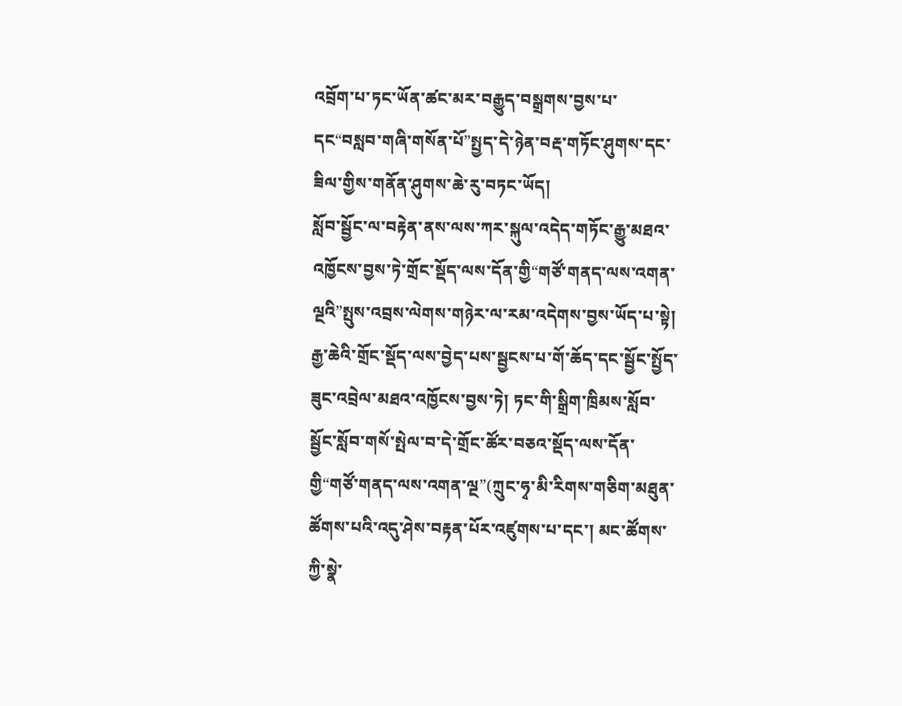འབྲོག་པ་ཏང་ཡོན་ཚང་མར་བརྒྱུད་བསྒྲགས་བྱས་པ་དང“བསླབ་གཞི་གསོན་པོ”སྤྱད་དེ་ཉེན་བརྡ་གཏོང་ཤུགས་དང་ཟིལ་གྱིས་གནོན་ཤུགས་ཆེ་རུ་བཏང་ཡོད།
སློབ་སྦྱོང་ལ་བརྟེན་ནས་ལས་ཀར་སྐུལ་འདེད་གཏོང་རྒྱུ་མཐའ་འཁྱོངས་བྱས་ཏེ་གྲོང་སྡོད་ལས་དོན་གྱི“གཙོ་གནད་ལས་འགན་ལྔའི”སྤུས་འབྲས་ལེགས་གཉེར་ལ་རམ་འདེགས་བྱས་ཡོད་པ་སྟེ། རྒྱ་ཆེའི་གྲོང་སྡོད་ལས་བྱེད་པས་སྦྱངས་པ་གོ་ཆོད་དང་སྦྱོང་སྤྱོད་ཟུང་འབྲེལ་མཐའ་འཁྱོངས་བྱས་ཏེ། ཏང་གི་སྒྲིག་ཁྲིམས་སློབ་སྦྱོང་སློབ་གསོ་སྤེལ་བ་དེ་གྲོང་ཚོར་བཅའ་སྡོད་ལས་དོན་གྱི“གཙོ་གནད་ལས་འགན་ལྔ”(ཀྲུང་ཧྭ་མི་རིགས་གཅིག་མཐུན་ཚོགས་པའི་འདུ་ཤེས་བརྟན་པོར་འཛུགས་པ་དང་། མང་ཚོགས་ཀྱི་སྣེ་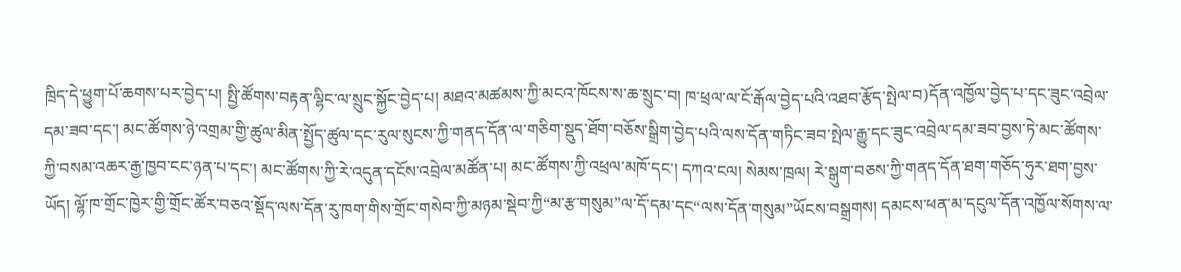ཁྲིད་དེ་ཕྱུག་པོ་ཆགས་པར་བྱེད་པ། སྤྱི་ཚོགས་བརྟན་ལྷིང་ལ་སྲུང་སྐྱོང་བྱེད་པ། མཐའ་མཚམས་ཀྱི་མངའ་ཁོངས་ས་ཆ་སྲུང་བ། ཁ་ཕྲལ་ལ་ངོ་རྒོལ་བྱེད་པའི་འཐབ་རྩོད་སྤེལ་བ)དོན་འཁྱོལ་བྱེད་པ་དང་ཟུང་འབྲེལ་དམ་ཟབ་དང་། མང་ཚོགས་ཉེ་འགྲམ་གྱི་ཚུལ་མིན་སྤྱོད་ཚུལ་དང་རུལ་སུངས་ཀྱི་གནད་དོན་ལ་གཅིག་སྡུད་ཐོག་བཅོས་སྒྲིག་བྱེད་པའི་ལས་དོན་གཏིང་ཟབ་སྤེལ་རྒྱུ་དང་ཟུང་འབྲེལ་དམ་ཟབ་བྱས་ཏེ་མང་ཚོགས་ཀྱི་བསམ་འཆར་རྒྱ་ཁྱབ་ངང་ཉན་པ་དང་། མང་ཚོགས་ཀྱི་རེ་འདུན་དངོས་འབྲེལ་མཚོན་པ། མང་ཚོགས་ཀྱི་འཕྲལ་མཁོ་དང་། དཀའ་ངལ། སེམས་ཁྲལ། རེ་སྒུག་བཅས་ཀྱི་གནད་དོན་ཐག་གཅོད་ཧུར་ཐག་བྱས་ཡོད། ལྷོ་ཁ་གྲོང་ཁྱེར་གྱི་གྲོང་ཚོར་བཅའ་སྡོད་ལས་དོན་རུ་ཁག་གིས་གྲོང་གསེབ་ཀྱི་མཉམ་སྡེབ་ཀྱི“མ་རྩ་གསུམ”ལ་དོ་དམ་དང“ལས་དོན་གསུམ”ཡོངས་བསྒྲགས། དམངས་ཕན་མ་དངུལ་དོན་འཁྱོལ་སོགས་ལ་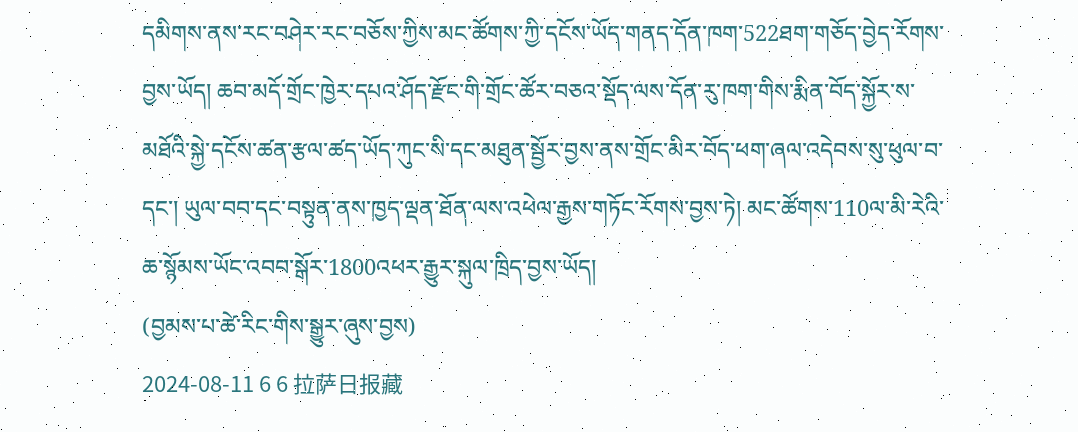དམིགས་ནས་རང་བཤེར་རང་བཅོས་ཀྱིས་མང་ཚོགས་ཀྱི་དངོས་ཡོད་གནད་དོན་ཁག་522ཐག་གཅོད་བྱེད་རོགས་བྱས་ཡོད། ཆབ་མདོ་གྲོང་ཁྱེར་དཔའ་ཤོད་རྫོང་གི་གྲོང་ཚོར་བཅའ་སྡོད་ལས་དོན་རུ་ཁག་གིས་རྨིན་བོད་སྐྱོར་ས་མཐོའི་སྐྱེ་དངོས་ཚན་རྩལ་ཚད་ཡོད་ཀུང་སི་དང་མཐུན་སྦྱོར་བྱས་ནས་གྲོང་མིར་བོད་ཕག་ཞལ་འདེབས་སུ་ཕུལ་བ་དང་། ཡུལ་བབ་དང་བསྟུན་ནས་ཁྱད་ལྡན་ཐོན་ལས་འཕེལ་རྒྱས་གཏོང་རོགས་བྱས་ཏེ། མང་ཚོགས་110ལ་མི་རེའི་ཆ་སྙོམས་ཡོང་འབབ་སྒོར་1800འཕར་རྒྱུར་སྐུལ་ཁྲིད་བྱས་ཡོད།
(བྱམས་པ་ཚེ་རིང་གིས་སྒྱུར་ཞུས་བྱས)
2024-08-11 6 6 拉萨日报藏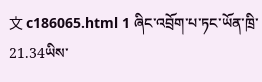文 c186065.html 1 ཞིང་འབྲོག་པ་ཏང་ཡོན་ཁྲི་21.34ཡིས་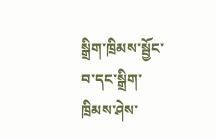སྒྲིག་ཁྲིམས་སྦྱོང་བ་དང་སྒྲིག་ཁྲིམས་ཤེས་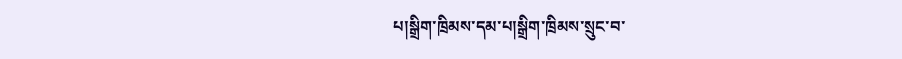པ།སྒྲིག་ཁྲིམས་དམ་པ།སྒྲིག་ཁྲིམས་སྲུང་བ་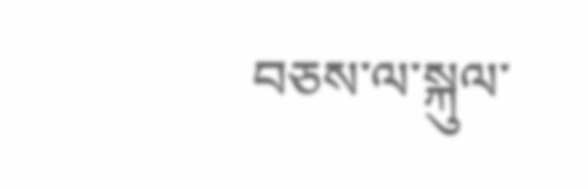བཅས་ལ་སྐུལ་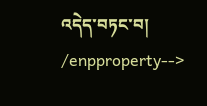འདེད་བཏང་བ། /enpproperty-->